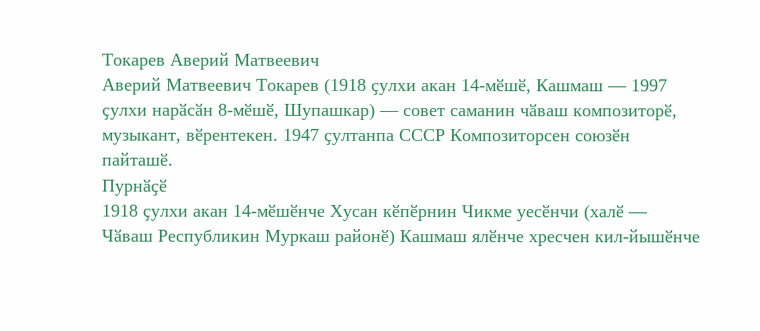Токарев Аверий Матвеевич
Аверий Матвеевич Токарев (1918 ҫулхи акан 14-мӗшӗ, Кашмаш — 1997 ҫулхи нарӑсӑн 8-мӗшӗ, Шупашкар) — совет саманин чӑваш композиторӗ, музыкант, вӗрентекен. 1947 ҫултанпа СССР Композиторсен союзӗн пайташӗ.
Пурнӑҫӗ
1918 ҫулхи акан 14-мӗшӗнче Хусан кӗпӗрнин Чикме уесӗнчи (халӗ — Чӑваш Республикин Муркаш районӗ) Кашмаш ялӗнче хресчен кил-йышӗнче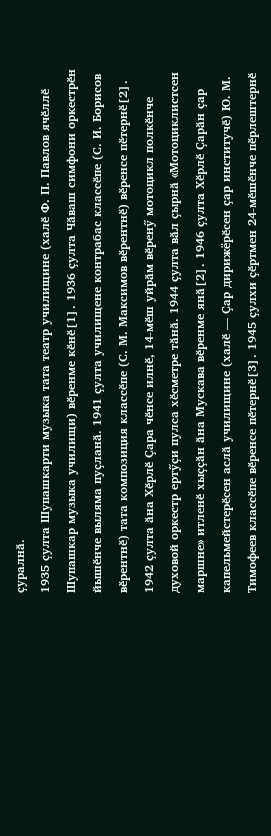ҫуралнӑ.
1935 ҫулта Шупашкарти музыка тата театр училищине (халӗ Ф. П. Павлов ячӗллӗ Шупашкар музыка училищи) вӗренме кӗнӗ[1]. 1936 ҫулта Чӑваш симфони оркестрӗн йышӗнче выляма пуҫланӑ. 1941 ҫулта училищене контрабас классӗпе (С. И. Борисов вӗрентнӗ) тата композиция классӗпе (С. М. Максимов вӗрентнӗ) вӗренсе пӗтернӗ[2].
1942 ҫулта ӑна Хӗрлӗ Ҫара чӗнсе илнӗ, 14-мӗш уйрӑм вӗренӳ мотоцикл полкӗнче духовой оркестр ертӳҫи пулса хӗсметре тӑнӑ. 1944 ҫулта вӑл ҫырнӑ «Мотоциклистсен маршне» итленӗ хыҫҫӑн ӑна Мускава вӗренме янӑ[2]. 1946 ҫулта Хӗрлӗ Ҫарӑн ҫар капельмейстерӗсен аслӑ училищине (халӗ — Ҫар дирижёрӗсен ҫар институчӗ) Ю. М. Тимофеев классӗпе вӗренсе пӗтернӗ[3]. 1945 ҫулхи ҫӗртмен 24-мӗшӗнче пӗрлештернӗ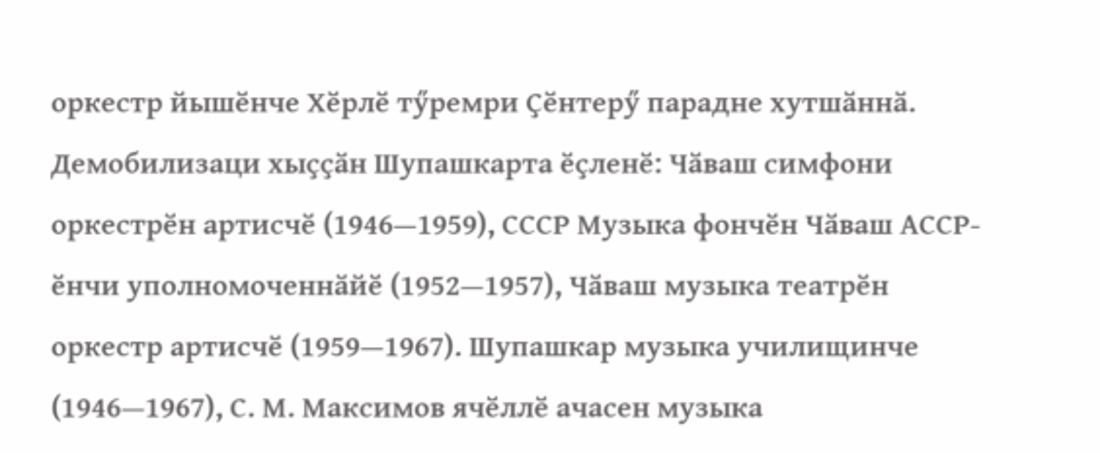оркестр йышӗнче Хӗрлӗ тӳремри Ҫӗнтерӳ парадне хутшӑннӑ.
Демобилизаци хыҫҫӑн Шупашкарта ӗҫленӗ: Чӑваш симфони оркестрӗн артисчӗ (1946—1959), СССР Музыка фончӗн Чӑваш АССР-ӗнчи уполномоченнӑйӗ (1952—1957), Чӑваш музыка театрӗн оркестр артисчӗ (1959—1967). Шупашкар музыка училищинче (1946—1967), С. М. Максимов ячӗллӗ ачасен музыка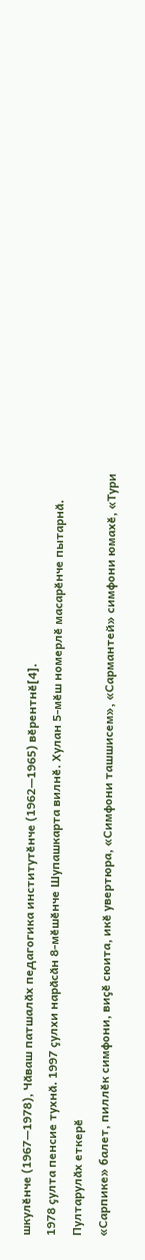шкулӗнче (1967—1978), Чӑваш патшалӑх педагогика институтӗнче (1962—1965) вӗрентнӗ[4].
1978 ҫулта пенсие тухнӑ. 1997 ҫулхи нарӑсӑн 8-мӗшӗнче Шупашкарта вилнӗ. Хулан 5-мӗш номерлӗ масарӗнче пытарнӑ.
Пултарулӑх еткерӗ
«Сарпике» балет, пиллӗк симфони, виҫӗ сюита, икӗ увертюра, «Симфони ташшисем», «Сармантей» симфони юмахӗ, «Тури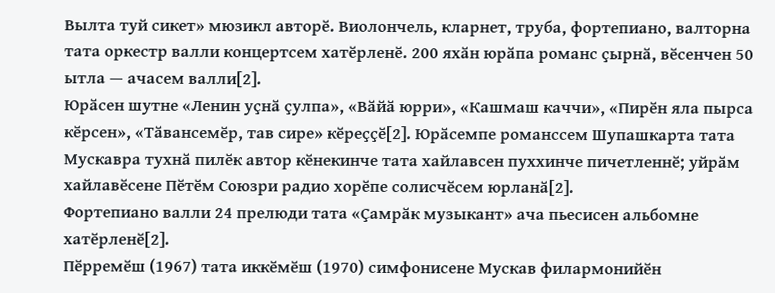Вылта туй сикет» мюзикл авторӗ. Виолончель, кларнет, труба, фортепиано, валторна тата оркестр валли концертсем хатӗрленӗ. 200 яхӑн юрӑпа романс ҫырнӑ, вӗсенчен 50 ытла — ачасем валли[2].
Юрӑсен шутне «Ленин уҫнӑ ҫулпа», «Вӑйӑ юрри», «Кашмаш каччи», «Пирӗн яла пырса кӗрсен», «Тӑвансемӗр, тав сире» кӗреҫҫӗ[2]. Юрӑсемпе романссем Шупашкарта тата Мускавра тухнӑ пилӗк автор кӗнекинче тата хайлавсен пуххинче пичетленнӗ; уйрӑм хайлавӗсене Пӗтӗм Союзри радио хорӗпе солисчӗсем юрланӑ[2].
Фортепиано валли 24 прелюди тата «Ҫамрӑк музыкант» ача пьесисен альбомне хатӗрленӗ[2].
Пӗрремӗш (1967) тата иккӗмӗш (1970) симфонисене Мускав филармонийӗн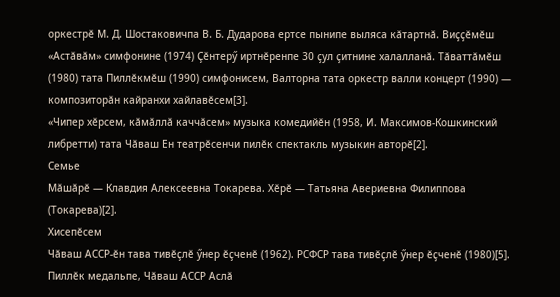оркестрӗ М. Д. Шостаковичпа В. Б. Дударова ертсе пынипе выляса кӑтартнӑ. Виҫҫӗмӗш «Астӑвӑм» симфонине (1974) Ҫӗнтерӳ иртнӗренпе 30 ҫул ҫитнине халалланӑ. Тӑваттӑмӗш (1980) тата Пиллӗкмӗш (1990) симфонисем, Валторна тата оркестр валли концерт (1990) — композиторӑн кайранхи хайлавӗсем[3].
«Чипер хӗрсем, кӑмӑллӑ каччӑсем» музыка комедийӗн (1958, И. Максимов-Кошкинский либретти) тата Чӑваш Ен театрӗсенчи пилӗк спектакль музыкин авторӗ[2].
Семье
Мӑшӑрӗ — Клавдия Алексеевна Токарева. Хӗрӗ — Татьяна Авериевна Филиппова (Токарева)[2].
Хисепӗсем
Чӑваш АССР-ӗн тава тивӗҫлӗ ӳнер ӗҫченӗ (1962). РСФСР тава тивӗҫлӗ ӳнер ӗҫченӗ (1980)[5]. Пиллӗк медальпе, Чӑваш АССР Аслӑ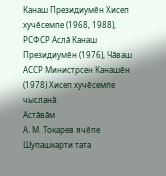Канаш Президиумӗн Хисеп хучӗсемпе (1968, 1988), РСФСР Аслӑ Канаш Президиумӗн (1976), Чӑваш АССР Министрсен Канашӗн (1978) Хисеп хучӗсемпе чысланӑ.
Астӑвӑм
А. М. Токарев ячӗпе Шупашкарти тата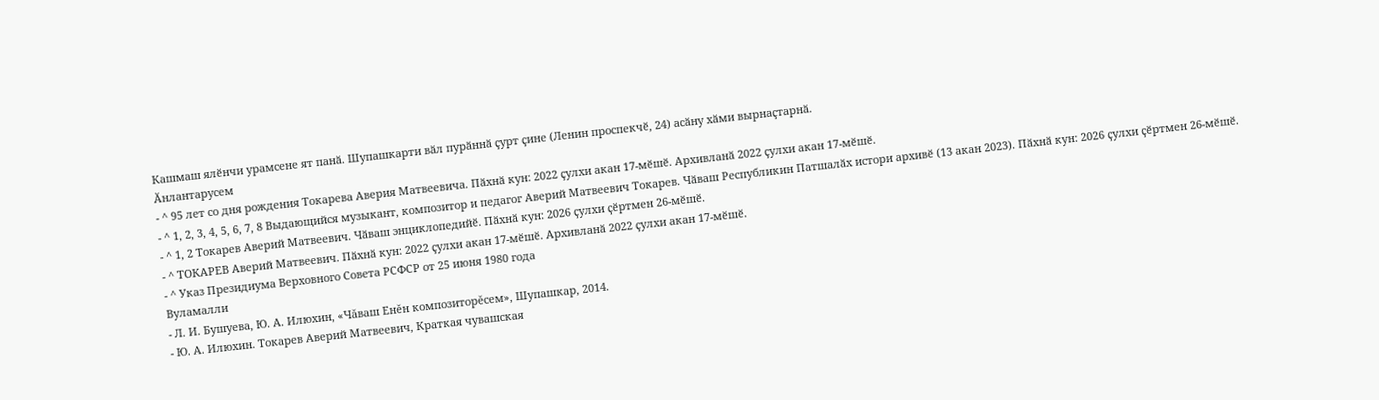Кашмаш ялӗнчи урамсене ят панӑ. Шупашкарти вӑл пурӑннӑ ҫурт ҫине (Ленин проспекчӗ, 24) асӑну хӑми вырнаҫтарнӑ.
Ӑнлантарусем
- ^ 95 лет со дня рождения Токарева Аверия Матвеевича. Пӑхнӑ кун: 2022 ҫулхи акан 17-мӗшӗ. Архивланӑ 2022 ҫулхи акан 17-мӗшӗ.
- ^ 1, 2, 3, 4, 5, 6, 7, 8 Выдающийся музыкант, композитор и педагог Аверий Матвеевич Токарев. Чӑваш Республикин Патшалӑх истори архивӗ (13 акан 2023). Пӑхнӑ кун: 2026 ҫулхи ҫӗртмен 26-мӗшӗ.
- ^ 1, 2 Токарев Аверий Матвеевич. Чӑваш энциклопедийӗ. Пӑхнӑ кун: 2026 ҫулхи ҫӗртмен 26-мӗшӗ.
- ^ ТОКАРЕВ Аверий Матвеевич. Пӑхнӑ кун: 2022 ҫулхи акан 17-мӗшӗ. Архивланӑ 2022 ҫулхи акан 17-мӗшӗ.
- ^ Указ Президиума Верховного Совета РСФСР от 25 июня 1980 года
Вуламалли
- Л. И. Бушуева, Ю. А. Илюхин, «Чăваш Енĕн композиторĕсем», Шупашкар, 2014.
- Ю. А. Илюхин. Токарев Аверий Матвеевич, Краткая чувашская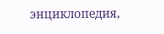энциклопедия,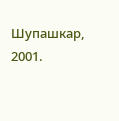Шупашкар, 2001.